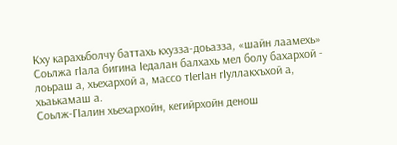Кху карахьболчу баттахь кхузза-доьазза, «шайн лаамехь» Соьлжа гIала бигина Iедалан балхахь мел болу бахархой - лоьраш а, хьехархой а, массо тIегIан гIуллакхъхой а, хьаькамаш а.
Соьлж-ГIалин хьехархойн, кегийрхойн денош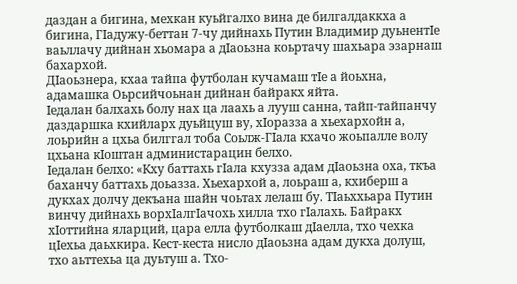даздан а бигина, мехкан куьйгалхо вина де билгалдаккха а бигина, ГIадужу-беттан 7-чу дийнахь Путин Владимир дуьнентIе ваьллачу дийнан хьомара а дIаоьзна коьртачу шахьара эзарнаш бахархой.
ДIаоьзнера, кхаа тайпа футболан кучамаш тIе а йоьхна, адамашка Оьрсийчоьнан дийнан байракх яйта.
Iедалан балхахь болу нах ца лаахь а лууш санна, тайп-тайпанчу даздаршка кхийларх дуьйцуш ву, хIоразза а хьехархойн а, лоьрийн а цхьа билггал тоба Соьлж-ГIала кхачо жоьпалле волу цхьана кIоштан администарацин белхо.
Iедалан белхо: «Кху баттахь гIала кхузза адам дIаоьзна оха, ткъа баханчу баттахь доьазза. Хьехархой а, лоьраш а, кхиберш а дукхах долчу декъана шайн чоьтах лелаш бу. ТIаьххьара Путин винчу дийнахь ворхIалгIачохь хилла тхо гIалахь. Байракх хIоттийна яларций, цара елла футболкаш дIаелла, тхо чехка цIехьа даьхкира. Кест-кеста нисло дIаоьзна адам дукха долуш, тхо аьттехьа ца дуьтуш а. Тхо-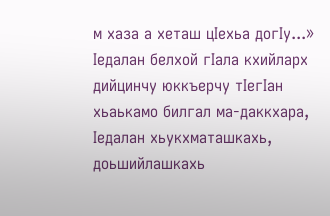м хаза а хеташ цIехьа догIу...»
Iедалан белхой гIала кхийларх дийцинчу юккъерчу тIегIан хьаькамо билгал ма-даккхара, Iедалан хьукхматашкахь, доьшийлашкахь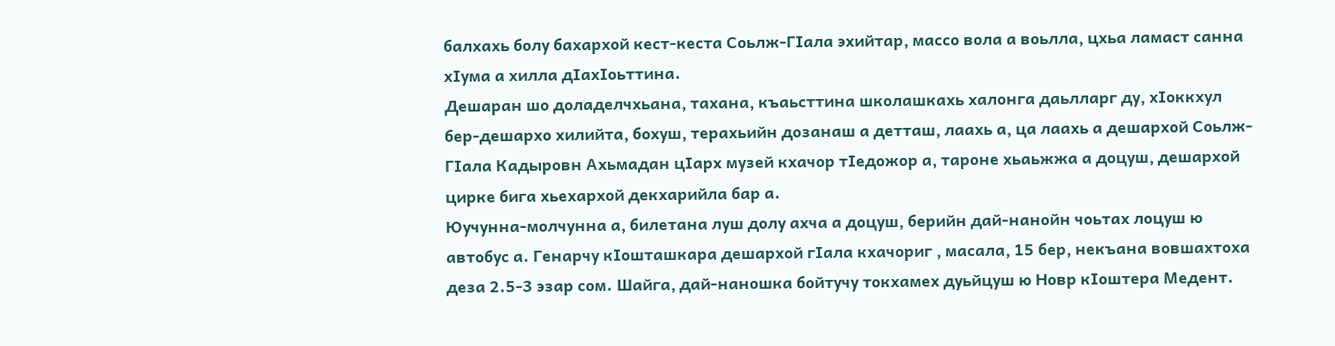балхахь болу бахархой кест-кеста Соьлж-ГIала эхийтар, массо вола а воьлла, цхьа ламаст санна хIума а хилла дIахIоьттина.
Дешаран шо доладелчхьана, тахана, къаьсттина школашкахь халонга даьлларг ду, хIоккхул бер-дешархо хилийта, бохуш, терахьийн дозанаш а детташ, лаахь а, ца лаахь а дешархой Соьлж-ГIала Кадыровн Ахьмадан цIарх музей кхачор тIедожор а, тароне хьаьжжа а доцуш, дешархой цирке бига хьехархой декхарийла бар а.
Юучунна-молчунна а, билетана луш долу ахча а доцуш, берийн дай-нанойн чоьтах лоцуш ю автобус а. Генарчу кIошташкара дешархой гIала кхачориг , масала, 15 бер, некъана вовшахтоха деза 2.5-3 эзар сом. Шайга, дай-наношка бойтучу токхамех дуьйцуш ю Новр кIоштера Медент.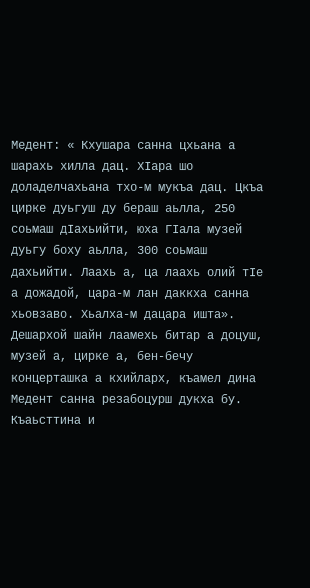Медент: « Кхушара санна цхьана а шарахь хилла дац. ХIара шо доладелчахьана тхо-м мукъа дац. Цкъа цирке дуьгуш ду бераш аьлла, 250 соьмаш дIахьийти, юха ГIала музей дуьгу боху аьлла, 300 соьмаш дахьийти. Лаахь а, ца лаахь олий тIе а дожадой, цара-м лан даккха санна хьовзаво. Хьалха-м дацара ишта».
Дешархой шайн лаамехь битар а доцуш, музей а, цирке а, бен-бечу концерташка а кхийларх, къамел дина Медент санна резабоцурш дукха бу. Къаьсттина и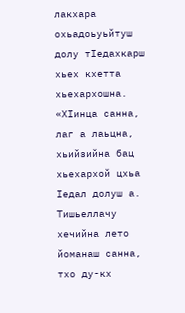лакхара охьадоьуьйтуш долу тIедахкарш хьех кхетта хьехархошна. «ХIинца санна, лаг а лаьцна, хьийзийна бац хьехархой цхьа Iедал долуш а.
Тишьеллачу хечийна лето йоманаш санна, тхо ду-кх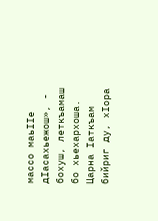массо маьIIе дIасахьежош», - бохуш, леткъамаш бо хьехархоша. Царна Iаткъам бийриг ду, хIора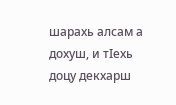шарахь алсам а дохуш, и тIехь доцу декхарш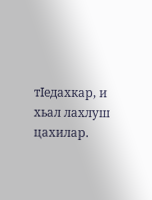тIедахкар, и хьал лахлуш цахилар.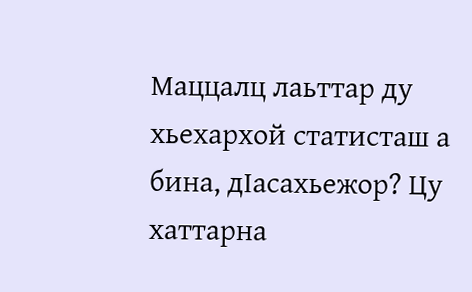Маццалц лаьттар ду хьехархой статисташ а бина, дIасахьежор? Цу хаттарна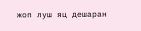жоп луш яц дешаран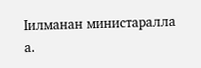Iилманан министаралла а.